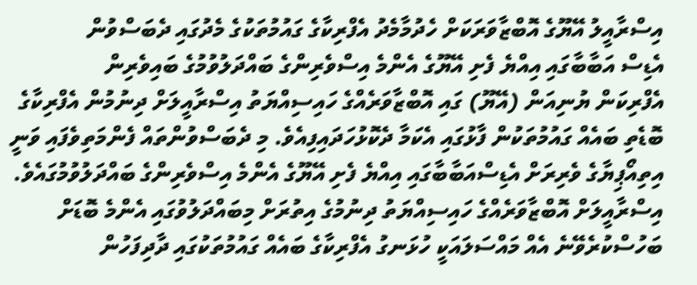އިސްރާއީލު އޭޔޫގެ އޮބްޒާވަރަކަށް ހެދުމާމެދު އެފްރިކާގެ ގައުމުތަކުގެ މެދުގައި ދެބަސްވުން
އެޑިސް އަބާބާގައި އިއްޔެ ފެށި އޭޔޫގެ އެންމެ އިސްވެރިންގެ ބައްދަލުވުމުގެ ބައިވެރިން
އެފްރިކަން ޔުނިއަން (އޭޔޫ) ގައި އޮބްޒާވަރެއްގެ ހައިސިއްޔަތު އިސްރާއީލަށް ދިނުމުން އެފްރިކާގެ ބޮޑެތި ބައެއް ގައުމުތަކުން ފާޅުގައި އެކަމާ ދެކޮޅުހަދައިފިއެވެ. މި ދެބަސްވުންތައް ފެންމަތިވެފައި ވަނީ އިތިއޯޕިޔާގެ ވެރިރަށް އެޑިސްއަބާބާގައި އިއްޔެ ފެށި އޭޔޫގެ އެންމެ އިސްވެރިންގެ ބައްދަލުވުމުގައެވެ.
އިސްރާއީލަށް އޮބްޒާވަރެއްގެ ހައިސިއްޔަތު ދިނުމުގެ އިތުރަށް މިބައްދަލުވުގައި އެންމެ ބޮޑަށް ބަހުސްކުރެވޭނެ އެއް މައްސަލައަކީ ހުޅަނގު އެފްރިކާގެ ބައެއް ގައުމުތަކުގައި ދާދިފަހުން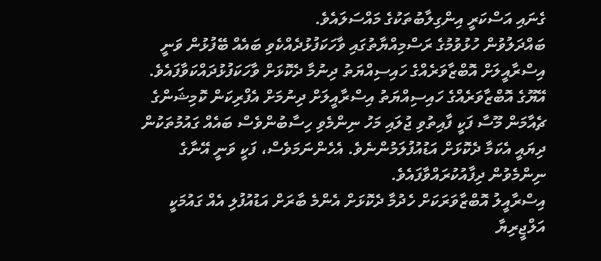ގެނައި އަސްކަރީ އިންގިލާބުތަކުގެ މައްސަލައެވެ.
ބައްދަލުވުން ހުޅުވުމުގެ ރަސްމިއްޔާތުގައި ވާހަކަފުޅުދެއްކެވި ބައެއް ބޭފުޅުން ވަނީ އިސްރާއީލަށް އޮބްޒާވަރެއްގެ ހައިސިއްޔަތު ދިނުމާ ދެކޮޅަށް ވާހަކަފުޅުދައްކަވާފައެވެ.
އޭޔޫގެ އޮބްޒާވަރެއްގެ ހައިސިއްޔަތު އިސްރާއީލަށް ދިނުމަށް އެފްރިކަން ކޮމިޝަންގެ ޗެއާމަން މޫސާ ފަކީ ފާއިތުވި ޖުލައި މަހު ނިންމެވި ހިސާބުންވެސް ބައެއް ގައުމުތަކުން ދިޔައީ އެކަމާ ދެކޮޅަށް އަޑުއުފުލަމުންނެވެ. އެހެންނަމަވެސް، ފަކީ ވަނީ އޭނާގެ ނިންމެވުން ދިފާއުކުރައްވާފައެވެ.
އިސްރާއީލު އޮބްޒާވަރަކަށް ހެދުމާ ދެކޮޅަށް އެންމެ ބާރަށް އަޑުއުފުލި އެއް ގައުމަކީ އަލްޖީރިޔާ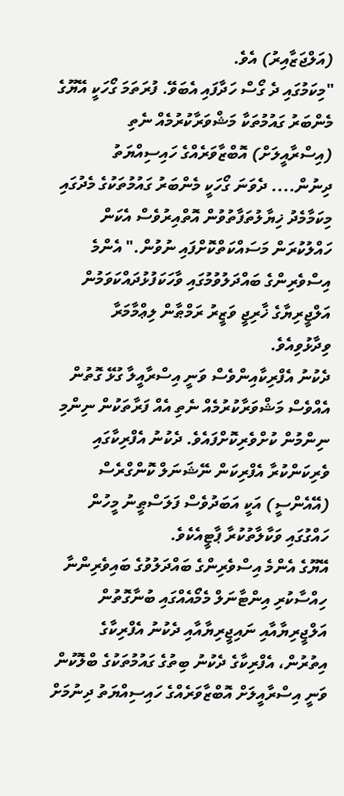(އަލްޖަޒާއިރު) އެވެ.
"މިކަމުގައި ދެ ގޯސް ހަދާފައި އެބަވޭ. ފުރަތަމަ ގޯހަކީ އޭޔޫގެ މެންބަރު ގައުމުތަކާ މަޝްވަރާކުރުމެއް ނެތި (އިސްރާއީލަށް) އޮބްޒާވަރެއްގެ ހައިސިއްޔަތު ދިނުން.... ދެވަނަ ގޯހަކީ މެންބަރު ގައުމުތަކުގެ މެދުގައި މިކަމާމެދު ޚިޔާލުތަފާތުވުން އޮތްއިރުވެސް އެކަން ހައްލުކުރަން މަސައްކަތްކޮށްފައި ނުވުން." އެންމެ އިސްވެރިންގެ ބައްދަލުވުމުގައި ވާހަކަފުޅުދައްކަވަމުން އަލްޖީރިޔާގެ ޚާރިޖީ ވަޒީރު ރަމްޠާން ލިޢްމާމަރާ ވިދާޅުވިއެވެ.
ދެކުނު އެފްރިކާއިންވެސް ވަނީ އިސްރާއީލާ ގުޅޭ ގޮތުން އެއްވެސް މަޝްވަރާކުރުމެއް ނެތި އެއް ފަރާތަކުން ނިންމި ނިންމުން ކުށްވެރިކޮށްފައެވެ. ދެކުނު އެފްރިކާގައި ވެރިކަންކުރާ އެފްރިކަން ނޭޝަނަލް ކޮންގްރެސް (އޭއެންސީ) އަކީ އަބަދުވެސް ފަލަސްޠީނު މީހުން ހައްގުގައި ވަކާލާތުކުރާ ޕާޓީއެކެވެ.
އޭޔޫގެ އެންމެ އިސްވެރިންގެ ބައްދަލުވުގެ ބައިވެރިންނާ ހިއްސާކުރި އިންޓާނަލް މެމޯއެއްގައި ބުނާގޮތުން އަލްޖީރިޔާއާއި ނައިޖީރިޔާއާއި ދެކުނު އެފްރިކާގެ އިތުރުން، އެފްރިކާގެ ދެކުނު ބިތުގެ ގައުމުތަކުގެ ބްލޮކުން ވަނީ އިސްރާއީލަށް އޮބްޒާވަރެއްގެ ހައިސިއްޔަތު ދިނުމަށް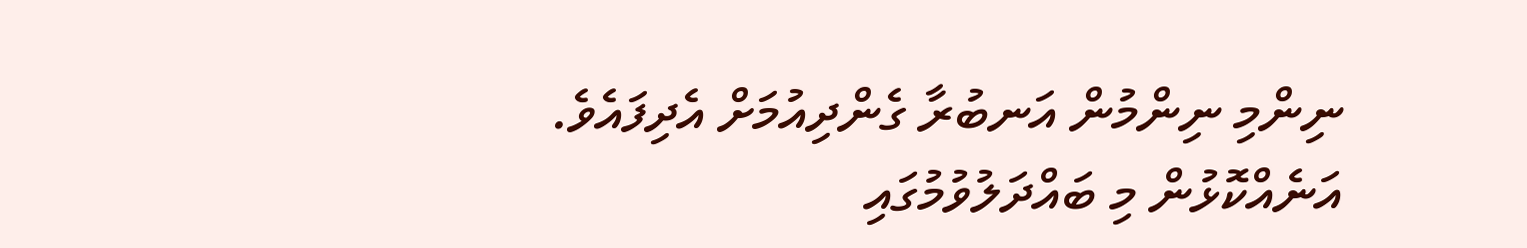ނިންމި ނިންމުން އަނބުރާ ގެންދިއުމަށް އެދިފައެވެ.
އަނެއްކޮޅުން މި ބައްދަލުވުމުގައި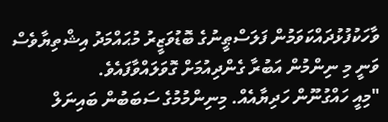ވާހަކުފުޅުދައްކަވަމުން ފަލަސްޠީނުގެ ބޮޑުވަޒީރު މުޙައްމަދު އިޝްތިޔާވެސް ވަނީ މި ނިންމުން އަބުރާ ގެންދިއުމަށް ގޮވަލައްވާފައެވެ.
"މިއީ ހައްގުނޫން ހަދިޔާއެއް. މިނިންމުމުގެ ސަބަބުން ބައިނަލް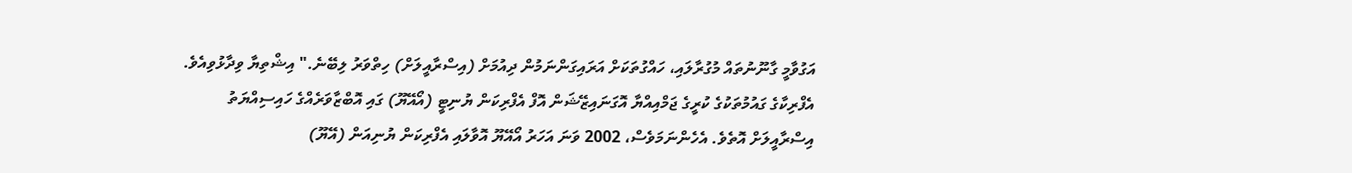އަގުވާމީ ގާނޫނުތައް މުގުރާލައި، ހައްގުތަކަށް އަރައިގަންނަމުން ދިއުމަށް (އިސްރާއީލަށް) ހިތްވަރު ލިބޭނެ." އިޝްތިޔާ ވިދާޅުވިއެވެ.
އެފްރިކާގެ ގައުމުތަކުގެ ކުރީގެ ޖަމްއިއްޔާ އޮގަނައިޒޭޝަން އޮފް އެފްރިކަން ޔުނިޓީ (އޯއޭޔޫ) ގައި އޮބްޒާވަރެއްގެ ހައިސިއްޔަތު އިސްރާއީލަށް އޮތެވެ. އެހެންނަމަވެސް، 2002 ވަނަ އަހަރު އޯއޭޔޫ އޮވާލައި އެފްރިކަން ޔުނިއަން (އޭޔޫ)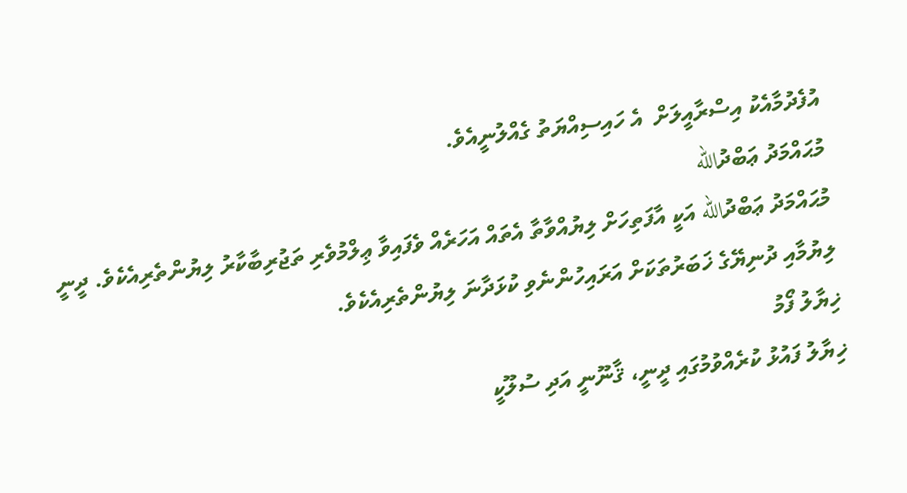އުފެދުމާއެކު އިސްރާއީލަށް  އެ ހައިސިއްޔަތު ގެއްލުނީއެވެ.
މުޙައްމަދު ޢަބްދުالله
މުޙައްމަދު ޢަބްދުالله އަކީ އާފަތިހަށް ލިޔުއްވާތާ އެތައް އަހަރެއް ވެފައިވާ ޢިލްމުވެރި ތަޖުރިބާކާރު ލިޔުންތެރިއެކެވެ. ދީނީ ލިޔުމާއި ދުނިޔޭގެ ޚަބަރުތަކަށް އަރައިހުންނެވި ކުޅަދާނަ ލިޔުންތެރިއެކެވެ.
ޚިޔާލު ފޯމު
ޚިޔާލު ފައުޅު ކުރެއްވުމުގައި ދީނީ، ޤާނޫނީ އަދި ސުލޫކީ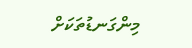މިންގަނޑުތަކަށް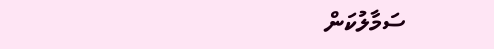ސަމާލުކަން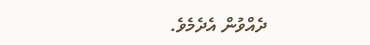ދެއްވުން އެދެމެވެ.